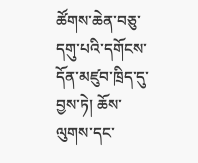ཚོགས་ཆེན་བཅུ་དགུ་པའི་དགོངས་དོན་མཛུབ་ཁྲིད་དུ་བྱས་ཏེ། ཆོས་ལུགས་དང་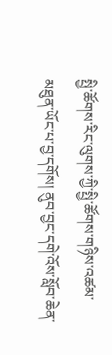སྤྱི་ཚོགས་རིང་ལུགས་ཀྱི་སྤྱི་ཚོགས་གཉིས་འཚམ་མཐུན་ཡོང་པ་བྱ་དགོས། ནུབ་བྱང་དགེ་འོས་སློབ་ཆེན་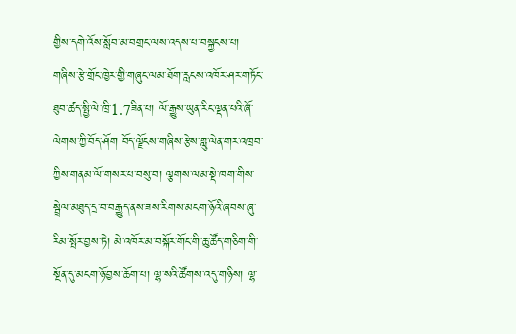གྱིས་དགེ་འོས་སློབ་མ་བགྲང་ལས་འདས་པ་བསྐྱངས་པ། གཞིས་རྩེ་གྲོང་ཁྱེར་གྱི་གཞུང་ལམ་ཐོག་རླངས་འཁོར་ཤར་གཏོང་ཐུབ་ཚད་སྤྱི་ལེ་ཁྲི་1.7ཟིན་པ། ལོ་རྒྱུས་ཡུན་རིང་ལྡན་པའི་ཞོ་ལེགས་ཀྱི་བོད་ཤོག བོད་ལྗོངས་གཞིས་རྩེས་གླུ་ལེན་གར་འཁྲབ་ཀྱིས་གནམ་ལོ་གསར་པ་བསུ་བ། ལྕགས་ལམ་སྡེ་ཁག་གིས་སྦྲེལ་མཐུད་དྲ་བ་བརྒྱུད་ནས་ཟས་རིགས་མངག་ཉོའི་ཞབས་ཞུ་རིམ་སྤོར་བྱས་ཏེ། མེ་འཁོར་མ་བསྐོར་གོང་གི་ཆུ་ཚོད་གཅིག་གི་སྔོན་དུ་མངག་ཉོ་བྱས་ཆོག་པ། ལྷ་སའི་ཚོགས་འདུ་གཉིས། ལྷ་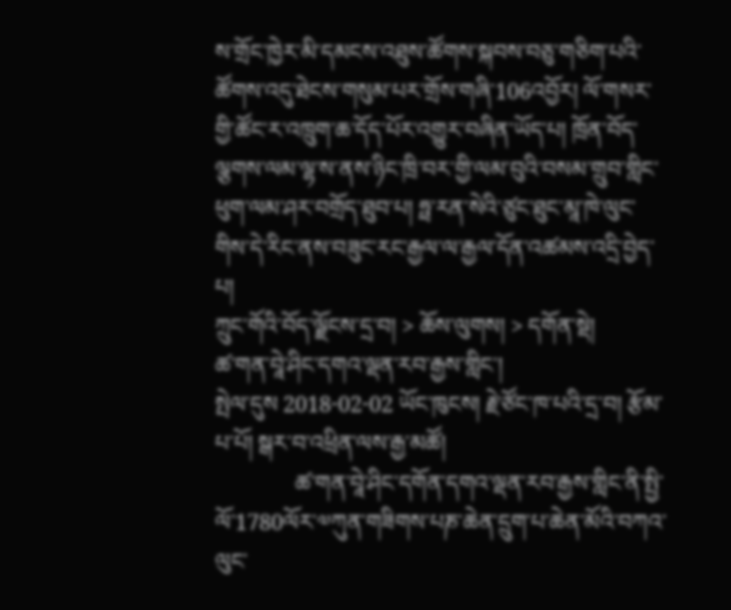ས་གྲོང་ཁྱེར་མི་དམངས་འཐུས་ཚོགས་སྐབས་བཅུ་གཅིག་པའི་ཚོགས་འདུ་ཐེངས་གསུམ་པར་གྲོས་གཞི་106འབྱོར། ལོ་གསར་གྱི་ཚོང་ར་འཁྲུག་ཆ་དོད་པོར་འགྱུར་བཞིན་ཡོད་པ། ཁྲོན་བོད་ལྕགས་ལམ་ལྷ་ས་ནས་ཉིང་ཁྲི་བར་གྱི་ལམ་བུའི་བསམ་གྲུབ་གླིང་ཕུག་ལམ་ཤར་བགྲོད་ཐུབ་པ། ཧྥ་རན་སེའི་ཙུང་ཐུང་མཱ་ཁེ་ལུང་གིས་དེ་རིང་ནས་བཟུང་རང་རྒྱལ་ལ་རྒྱལ་དོན་འཚམས་འདྲི་བྱེད་པ།
ཀྲུང་གོའི་བོད་ལྗོངས་དྲ་བ། > ཆོས་ལུགས། > དགོན་སྡེ།
ཚ་གན་བཱེ་ཤིང་དགའ་ལྡན་རབ་རྒྱས་གླིང་།
སྤེལ་དུས 2018-02-02 ཡོང་ཁུངས། རྗེ་ཙོང་ཁ་པའི་དྲ་བ། རྩོམ་པ་པོ། སྒར་བ་འཕྲིན་ལས་རྒྱ་མཚོ།
              ཚ་གན་བཱེ་ཤིང་དགོན་དགའ་ལྡན་རབ་རྒྱས་གླིང་ནི་སྤྱི་ལོ་1780ལོར་༧ཀུན་གཟིགས་པཎ་ཆེན་དྲུག་པ་ཆེན་མོའི་བཀའ་ལུང་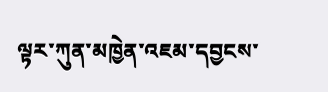ལྟར་ཀུན་མཁྱེན་འཇམ་དབྱངས་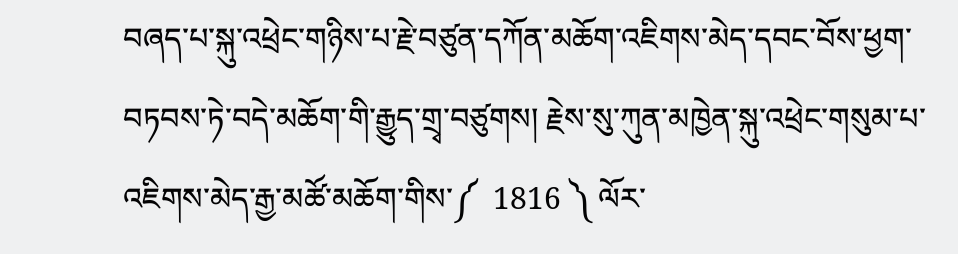བཞད་པ་སྐུ་འཕྲེང་གཉིས་པ་རྗེ་བཙུན་དཀོན་མཆོག་འཇིགས་མེད་དབང་བོས་ཕྱག་བཏབས་ཏེ་བདེ་མཆོག་གི་རྒྱུད་གྲྭ་བཙུགས། རྗེས་སུ་ཀུན་མཁྱེན་སྐུ་འཕྲེང་གསུམ་པ་འཇིགས་མེད་རྒྱ་མཚོ་མཆོག་གིས་༼  1816 ༽ ལོར་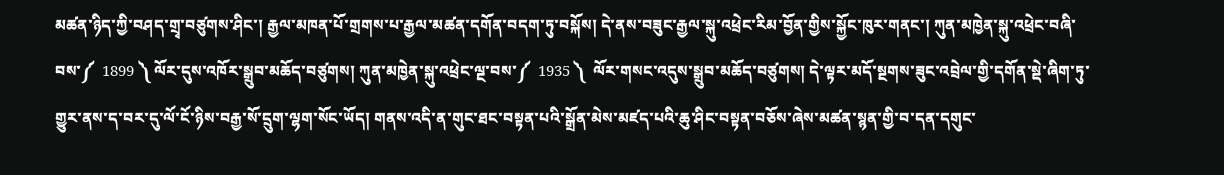མཚན་ཉིད་ཀྱི་བཤད་གྲྭ་བཙུགས་ཤིང་། རྒྱལ་མཁན་པོ་གྲགས་པ་རྒྱལ་མཚན་དགོན་བདག་ཏུ་བསྐོས། དེ་ནས་བཟུང་རྒྱལ་སྐུ་འཕྲེང་རིམ་བྱོན་གྱིས་སྐྱོང་ཁུར་གནང་། ཀུན་མཁྱེན་སྐུ་འཕྲེང་བཞི་བས་༼  1899 ༽ ལོར་དུས་འཁོར་སྒྲུབ་མཆོད་བཙུགས། ཀུན་མཁྱེན་སྐུ་འཕྲེང་ལྔ་བས་༼  1935 ༽  ལོར་གསང་འདུས་སྒྲུབ་མཆོད་བཙུགས། དེ་ལྟར་མདོ་སྔགས་ཟུང་འབྲེལ་གྱི་དགོན་སྡེ་ཞིག་ཏུ་གྱུར་ནས་ད་བར་དུ་ལོ་ངོ་ཉིས་བརྒྱ་སོ་དྲུག་ལྷག་སོང་ཡོད། གནས་འདི་ན་གུང་ཐང་བསྟན་པའི་སྒྲོན་མེས་མཛད་པའི་ཆུ་ཤིང་བསྟན་བཅོས་ཞེས་མཚན་སྙན་གྱི་བ་དན་དགུང་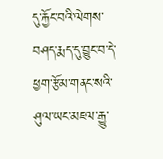དུ་རྐྱོང་བའི་ལེགས་བཤད་རྨད་དུ་བྱུང་བ་དེ་ཕྱག་རྩོམ་གནང་སའི་ཤུལ་ཡང་མཇལ་རྒྱུ་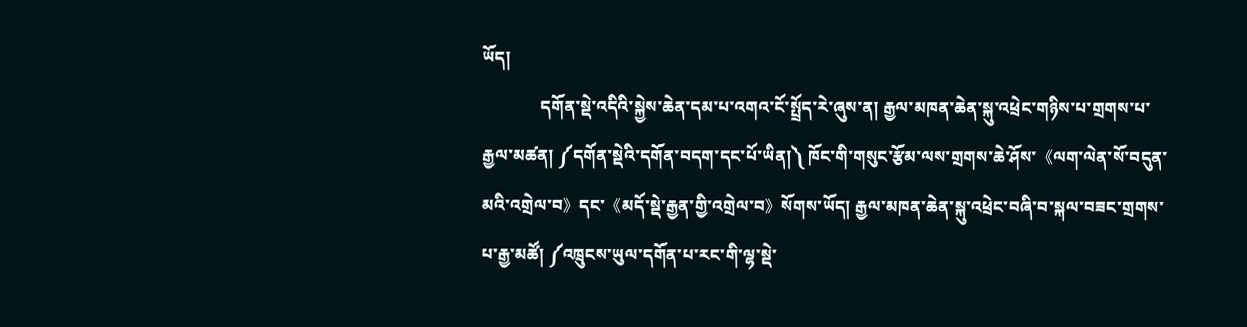ཡོད།
              དགོན་སྡེ་འདིའི་སྐྱེས་ཆེན་དམ་པ་འགའ་ངོ་སྤྲོད་རེ་ཞུས་ན། རྒྱལ་མཁན་ཆེན་སྐུ་འཕྲེང་གཉིས་པ་གྲགས་པ་རྒྱལ་མཚན། ༼དགོན་སྡེའི་དགོན་བདག་དང་པོ་ཡིན།༽ ཁོང་གི་གསུང་རྩོམ་ལས་གྲགས་ཆེ་ཤོས་《ལག་ལེན་སོ་བདུན་མའི་འགྲེལ་བ》དང་《མདོ་སྡེ་རྒྱན་གྱི་འགྲེལ་བ》སོགས་ཡོད། རྒྱལ་མཁན་ཆེན་སྐུ་འཕྲེང་བཞི་བ་སྐལ་བཟང་གྲགས་པ་རྒྱ་མཚོ། ༼འཁྲུངས་ཡུལ་དགོན་པ་རང་གི་ལྷ་སྡེ་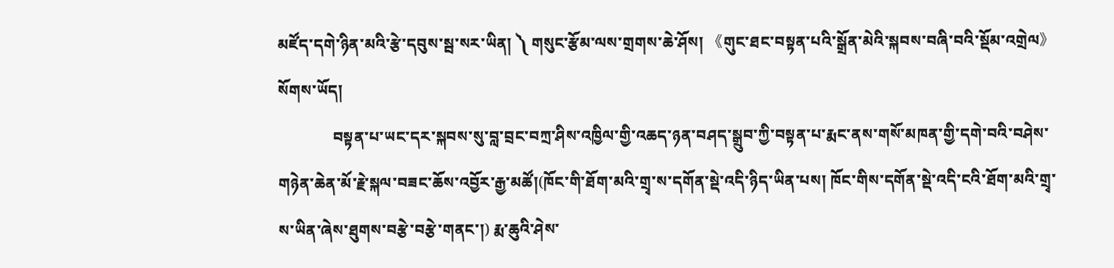མཛོད་དགེ་ཉིན་མའི་རྩེ་དབུས་སྦ་སར་ཡིན། ༽ གསུང་རྩོམ་ལས་གྲགས་ཆེ་ཤོས། 《གུང་ཐང་བསྟན་པའི་སྒྲོན་མེའི་སྐབས་བཞི་བའི་སྡོམ་འགྲེལ》སོགས་ཡོད།
              བསྟན་པ་ཡང་དར་སྐབས་སུ་བླ་བྲང་བཀྲ་ཤིས་འཁྱིལ་གྱི་འཆད་ཉན་བཤད་སྒྲུབ་ཀྱི་བསྟན་པ་རྨང་ནས་གསོ་མཁན་གྱི་དགེ་བའི་བཤེས་གཉེན་ཆེན་མོ་རྗེ་སྐལ་བཟང་ཆོས་འབྱོར་རྒྱ་མཚོ།(ཁོང་གི་ཐོག་མའི་གྲྭ་ས་དགོན་སྡེ་འདི་ཉིད་ཡིན་པས། ཁོང་གིས་དགོན་སྡེ་འདི་ངའི་ཐོག་མའི་གྲྭ་ས་ཡིན་ཞེས་ཐུགས་བརྩེ་བརྩེ་གནང་།) རྨ་ཆུའི་ཤེས་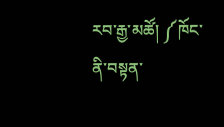རབ་རྒྱ་མཚོ། ༼ཁོང་ནི་བསྟན་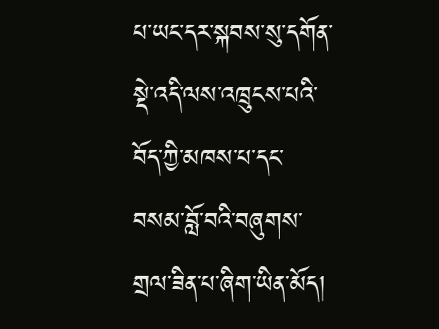པ་ཡང་དར་སྐབས་སུ་དགོན་སྡེ་འདི་ལས་འཁྲུངས་པའི་བོད་ཀྱི་མཁས་པ་དང་བསམ་བློ་བའི་བཞུགས་གྲལ་ཟིན་པ་ཞིག་ཡིན་མོད།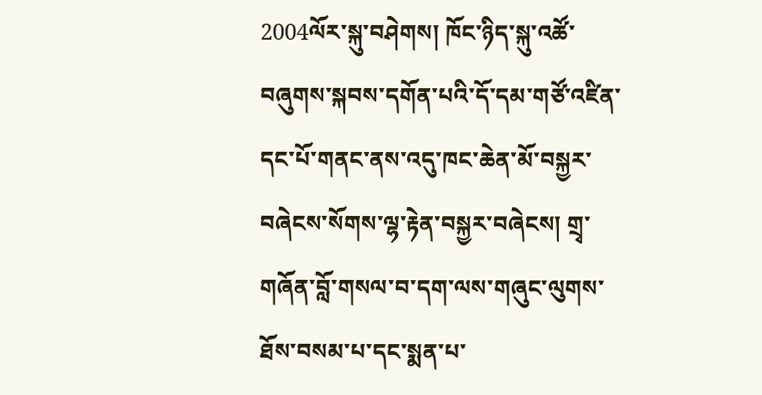2004ལོར་སྐུ་བཤེགས། ཁོང་ཉིད་སྐུ་འཚོ་བཞུགས་སྐབས་དགོན་པའི་དོ་དམ་གཙོ་འཛིན་དང་པོ་གནང་ནས་འདུ་ཁང་ཆེན་མོ་བསྐྱར་བཞེངས་སོགས་ལྷ་རྟེན་བསྐྱར་བཞེངས། གྲྭ་གཞོན་བློ་གསལ་བ་དག་ལས་གཞུང་ལུགས་ཐོས་བསམ་པ་དང་སྨན་པ་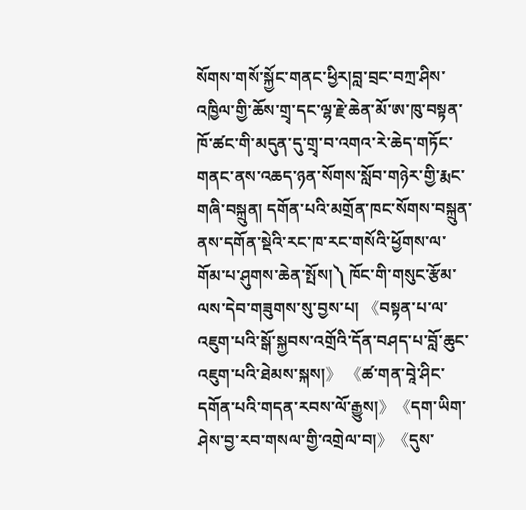སོགས་གསོ་སྐྱོང་གནང་ཕྱིར།བླ་བྲང་བཀྲ་ཤིས་འཁྱིལ་གྱི་ཆོས་གྲྭ་དང་ལྷ་རྗེ་ཆེན་མོ་ཨ་ཁུ་བསྟན་ཁོ་ཚང་གི་མདུན་དུ་གྲྭ་བ་འགའ་རེ་ཆེད་གཏོང་གནང་ནས་འཆད་ཉན་སོགས་སློབ་གཉེར་གྱི་རྨང་གཞི་བསྐྲུན། དགོན་པའི་མགྲོན་ཁང་སོགས་བསྐྲུན་ནས་དགོན་སྡེའི་རང་ཁ་རང་གསོའི་ཕྱོགས་ལ་གོམ་པ་ཤུགས་ཆེན་སྤོས།༽ ཁོང་གི་གསུང་རྩོམ་ལས་དེབ་གཟུགས་སུ་བྱས་པ། 《བསྟན་པ་ལ་འཇུག་པའི་སྒོ་སྐྱབས་འགྲོའི་དོན་བཤད་པ་བློ་ཆུང་འཇུག་པའི་ཐེམས་སྐས།》 《ཚ་གན་བཱེ་ཤིང་དགོན་པའི་གདན་རབས་ལོ་རྒྱུས།》《དག་ཡིག་ཤེས་བྱ་རབ་གསལ་གྱི་འགྲེལ་བ།》《དུས་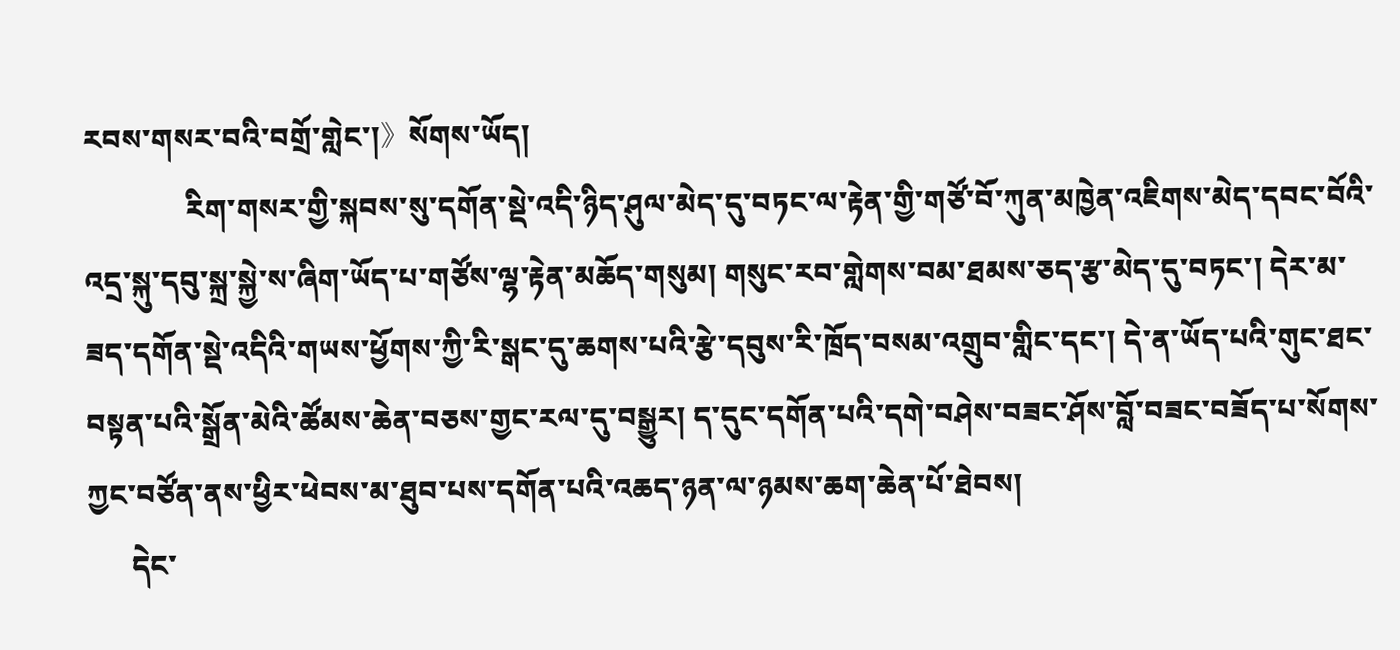རབས་གསར་བའི་བགྲོ་གླེང་།》སོགས་ཡོད།
              རིག་གསར་གྱི་སྐབས་སུ་དགོན་སྡེ་འདི་ཉིད་ཤུལ་མེད་དུ་བཏང་ལ་རྟེན་གྱི་གཙོ་བོ་ཀུན་མཁྱེན་འཇིགས་མེད་དབང་བོའི་འདྲ་སྐུ་དབུ་སྐྲ་སྐྱེ་ས་ཞིག་ཡོད་པ་གཙོས་ལྷ་རྟེན་མཆོད་གསུམ། གསུང་རབ་གླེགས་བམ་ཐམས་ཅད་རྩ་མེད་དུ་བཏང་། དེར་མ་ཟད་དགོན་སྡེ་འདིའི་གཡས་ཕྱོགས་ཀྱི་རི་སྒང་དུ་ཆགས་པའི་རྩེ་དབུས་རི་ཁྲོད་བསམ་འགྲུབ་གླིང་དང་། དེ་ན་ཡོད་པའི་གུང་ཐང་བསྟན་པའི་སྒྲོན་མེའི་ཚོམས་ཆེན་བཅས་གྱང་རལ་དུ་བསྒྱུར། ད་དུང་དགོན་པའི་དགེ་བཤེས་བཟང་ཤོས་བློ་བཟང་བཟོད་པ་སོགས་ཀྱང་བཙོན་ནས་ཕྱིར་ཕེབས་མ་ཐུབ་པས་དགོན་པའི་འཆད་ཉན་ལ་ཉམས་ཆག་ཆེན་པོ་ཐེབས།
      དེང་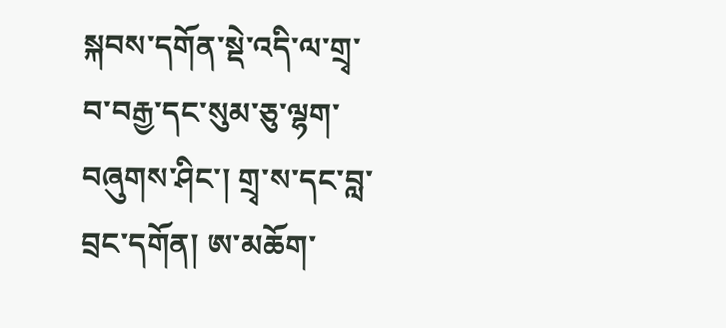སྐབས་དགོན་སྡེ་འདི་ལ་གྲྭ་བ་བརྒྱ་དང་སུམ་ཅུ་ལྷག་བཞུགས་ཤིང་། གྲྭ་ས་དང་བླ་བྲང་དགོན། ཨ་མཆོག་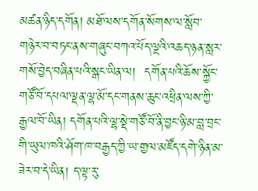མཚན་ཉིད་དགོན། མཐོ་ལས་དགོན་སོགས་ལ་སློབ་གཉེར་བ་བཏང་ནས་གཞུང་བཀའ་པོད་ལྔའི་འཆད་ཉན་སླར་གསོ་བྱེད་བཞིན་པའི་སྒང་ཡིན་ལ།  དགོན་པའི་ཆོས་སྐྱོང་གཙོ་བོ་དཔལ་ལྡན་ལྷ་མོ་དང་གནས་ཆུང་འཕྲིན་ལས་ཀྱི་རྒྱལ་བོ་ཡིན། དགོན་པའི་ལྷ་སྡེ་གཙོ་བོ་ནི་བྱང་ཉི་མ་བླ་བྲང་གི་ཡུལ་ཁའི་ཤོག་ཁ་བརྒྱད་ཀྱི་ཡ་གྱལ་མཛོད་དགེ་ཉིན་མ་ཟེར་བ་དེ་ཡིན། ད་ལྟ་རུ་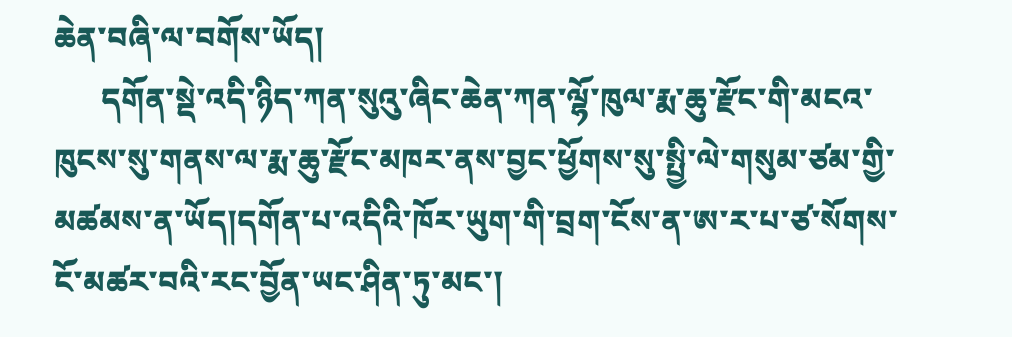ཆེན་བཞི་ལ་བགོས་ཡོད།
      དགོན་སྡེ་འདི་ཉིད་ཀན་སུའུ་ཞིང་ཆེན་ཀན་ལྷོ་ཁུལ་རྨ་ཆུ་རྫོང་གི་མངའ་ཁུངས་སུ་གནས་ལ་རྨ་ཆུ་རྫོང་མཁར་ནས་བྱང་ཕྱོགས་སུ་སྤྱི་ལེ་གསུམ་ཙམ་གྱི་མཚམས་ན་ཡོད།དགོན་པ་འདིའི་ཁོར་ཡུག་གི་བྲག་ངོས་ན་ཨ་ར་པ་ཙ་སོགས་ངོ་མཚར་བའི་རང་བྱོན་ཡང་ཤིན་ཏུ་མང་།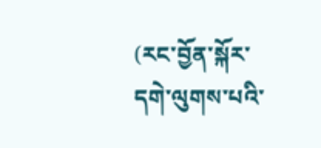(རང་བྱོན་སྐོར་དགེ་ལུགས་པའི་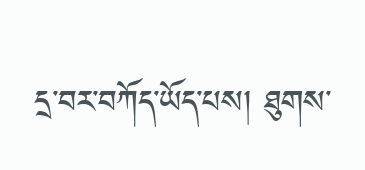དྲ་བར་བཀོད་ཡོད་པས། ཐུགས་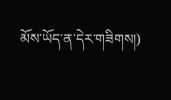མོས་ཡོད་ན་དེར་གཟིགས།)